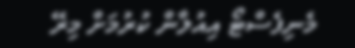މެނިފެސްޓޯ އިއުލާން ކުރުމަށް މިރޭ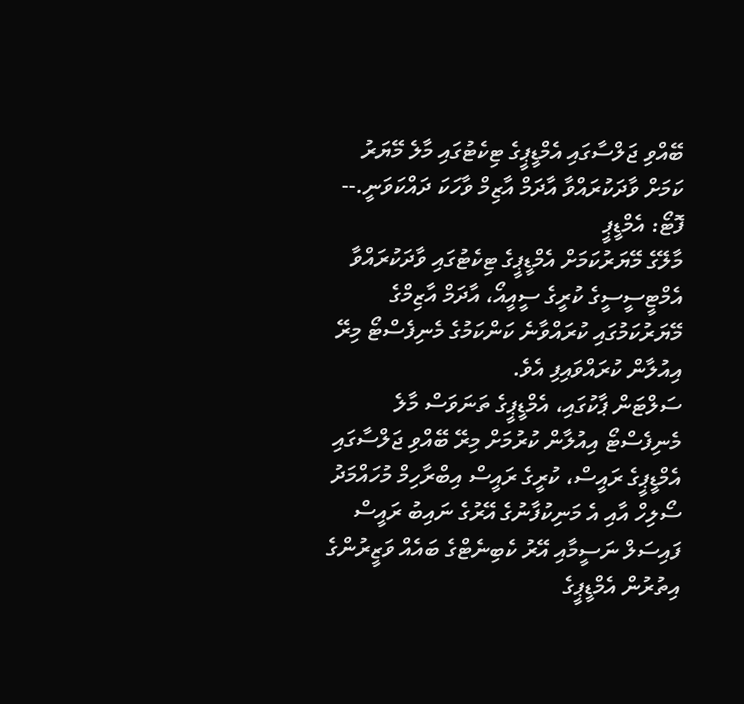ބޭއްވި ޖަލްސާގައި އެމްޑީޕީގެ ޓިކެޓުގައި މާލެ މޭޔަރު ކަމަށް ވާދަކުރައްވާ އާދަމް އާޒިމް ވާހަކަ ދައްކަވަނީ.-- ފޮޓޯ: އެމްޑީޕީ
މާލޭގެ މޭޔަރުކަމަށް އެމްޑީޕީގެ ޓިކެޓުގައި ވާދަކުރައްވާ އެމްޓީސީސީގެ ކުރީގެ ސީއީއޯ، އާދަމް އާޒިމްގެ މޭޔަރުކަމުގައި ކުރައްވާނެ ކަންކަމުގެ މެނިފެސްޓޯ މިރޭ އިއުލާން ކުރައްވައިފި އެވެ.
ސަލްޓަން ޕާކުގައި، އެމްޑީޕީގެ ތަނަވަސް މާލެ މެނިފެސްޓޯ އިއުލާން ކުރުމަށް މިރޭ ބޭއްވި ޖަލްސާގައި އެމްޑީޕީގެ ރައީސް، ކުރީގެ ރައީސް އިބްރާހިމް މުހައްމަދު ސޯލިހް އާއި އެ މަނިކުފާނުގެ އޭރުގެ ނައިބު ރައީސް ފައިސަލް ނަސީމާއި އޭރު ކެބިނެޓްގެ ބައެއް ވަޒީރުންގެ އިތުރުން އެމްޑީޕީގެ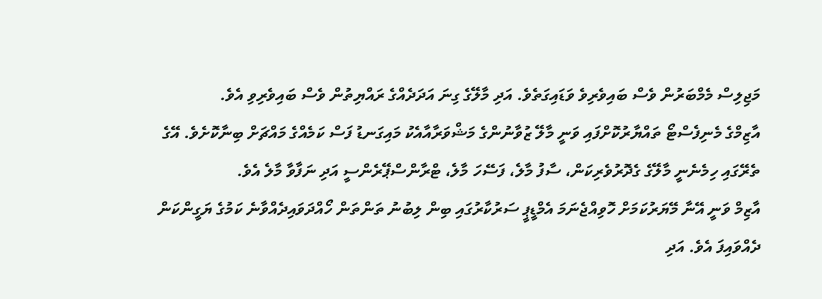މަޖިލިސް މެމްބަރުން ވެސް ބައިވެރިވެ ވަޑައިގަތެވެ. އަދި މާލޭގެ ގިނަ އަދަދެއްގެ ރައްޔިތުން ވެސް ބައިވެރިވި އެވެ.
އާޒިމްގެ މެނިފެސްޓޯ ތައްޔާރުކޮށްފައި ވަނީ މާލޭ ޒުވާނުންގެ މަޝްވަރާއާއެކު މައިގަނޑު ފަސް ކަމެއްގެ މައްޗަށް ބިނާކޮށެވެ. އޭގެ ތެރޭގައި ހިމެނެނީ މާލޭގެ ގެދޮރުވެރިކަން، ސާފު މާލެ، ފަސޭހަ މާލެ، ޓްރާންސްޕޭރެންސީ އަދި ނަފާވާ މާލެ އެވެ.
އާޒިމް ވަނީ އޭނާ މޭޔަރުކަމަށް ހޮވިއްޖެނަމަ އެމްޑީޕީ ސަރުކާރުގައި ބިން ލިބުނު ތަންތަން ހޯއްދަވައިދެއްވާނެ ކަމުގެ ޔަގީންކަން ދެއްވައިފަ އެވެ. އަދި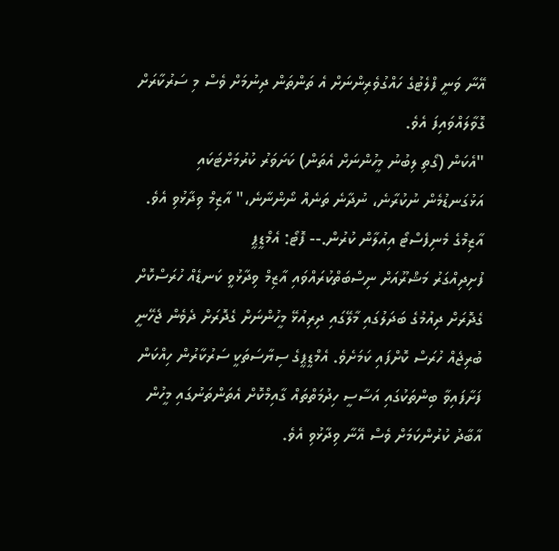އޭނާ ވަނީ ފްލެޓުގެ ހައްގުވެރިންނަށް އެ ތަންތަން ދިނުމަށް ވެސް މި ސަރުކާރަށް ގޮވާލައްވައިފަ އެވެ.
"އެކަން (ގޯތި ލިބުނު މީހުންނަށް އެތަން) ކަށަވަރު ކުރުމަށްޓަކައި އަޅުގަނޑުމެން ނުކުރާނެ، ނުދާނެ ތަނެއް ނޯންނާނެ،" އާޒިމް ވިދާޅުވި އެވެ.
އާޒިމްގެ މެނިފެސްޓޯ އިއުލާން ކުރުން.-- ފޮޓޯ: އެމްޑީޕީ
ފުށިދިއްގަރު މަޝްރޫއަށް ނިސްބަތްކުރައްވައި އާޒިމް ވިދާޅުވީ ކަނޑެއް ހުރަސްކޮށް ގެދޮރަށް ދިއުމުގެ ބަދަލުގައި މާލޭގައި ދިރިއުޅޭ މީހުންނަށް ގެދޮރަށް ދެވެން ޖެހޭނީ ބުރިޖެއް ހުރަސް ކޮށްފައި ކަމަށެވެ. އެމްޑީޕީގެ ސިޔާސަތަކީ ސަރުކާރުން ހިއްކަން ފަށާފައިވާ ބިންތަކުގައި އަސާސީ ހިދުމަތްތައް ގާއިމްކޮށް އެތަންތަނުގައި މީހުން އާބާދު ކުރުންކަމަށް ވެސް އޭނާ ވިދާޅުވި އެވެ.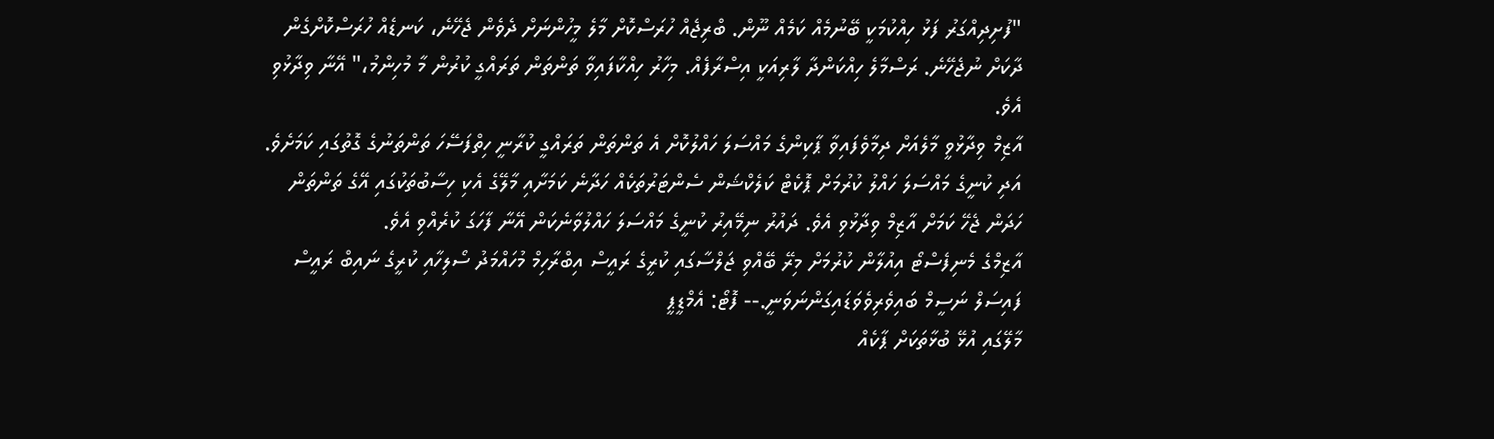"ފުށިދިއްގަރު ފަޅު ހިއްކުމަކީ ބޭނުމެއް ކަމެއް ނޫން. ބްރިޖެއް ހުރަސްކޮށް މާލެ މީހުންނަށް ދެވެން ޖެހޭނެ، ކަނޑެއް ހުރަސްކޮށްގެން ދާކަށް ނުޖެހޭނެ. ރަސްމާލެ ހިއްކަންދާ ލާރިއަކީ އިސްރާފެއް. މިހާރު ހިއްކާފައިވާ ތަންތަން ތަރައްގީ ކުރުން މާ މުހިންމު،" އޭނާ ވިދާޅުވި އެވެ.
އާޒިމް ވިދާޅުވީ މާލެއަށް ދިމާވެފައިވާ ޕާކިންގެ މައްސަލަ ހައްލުކޮށް އެ ތަންތަން ތަރައްގީ ކުރާނީ ހިތްފަސޭހަ ތަންތަނުގެ ގޮތުގައި ކަމަށެވެ. އަދި ކުނީގެ މައްސަލަ ހައްލު ކުރުމަށް ޕޮކެޓް ކަލެކްޝަން ސެންޓަރުތަކެއް ހަދާނެ ކަމަށާއި މާލޭގެ އެކި ހިސާބުތަކުގައި އޭގެ ތަންތަން ހަދަން ޖެހޭ ކަމަށް އާޒިމް ވިދާޅުވި އެވެ. ދައުރު ނިމޭއިރު ކުނީގެ މައްސަލަ ހައްލުވާނެކަން އޭނާ ފާހަގަ ކުރެއްވި އެވެ.
އާޒިމްގެ މެނިފެސްޓޯ އިއުލާން ކުރުމަށް މިރޭ ބޭއްވި ޖަލްސާގައި ކުރީގެ ރައީސް އިބްރާހިމް މުހައްމަދު ސޯލިހާއި ކުރީގެ ނައިބް ރައީސް ފައިސަލް ނަސީމް ބައިވެރިވެވަޑައިގަންނަވަނީ.-- ފޮޓޯ: އެމްޑީޕީ
މާލޭގައި އުޅޭ ބުޅާތަކަށް ޕާކެއް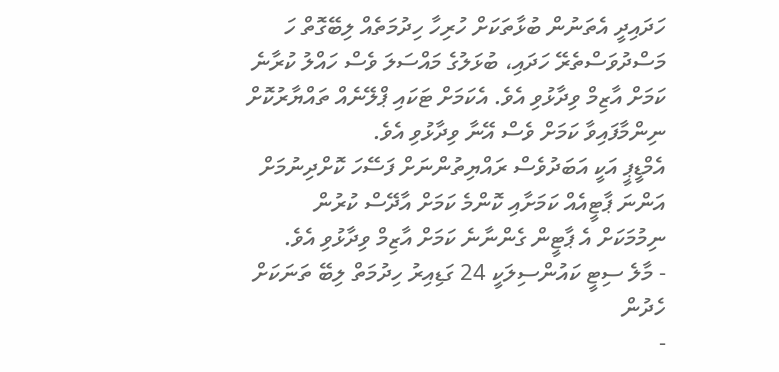ހަދައިދީ އެތަނުން ބުޅާތަކަށް ހުރިހާ ހިދުމަތެއް ލިބޭގޮތް ހަ މަސްދުވަސްތެރޭ ހަދައި، ބުޅަލުގެ މައްސަލަ ވެސް ހައްލު ކުރާނެ ކަމަށް އާޒިމް ވިދާޅުވި އެވެ. އެކަމަށް ޓަކައި ޕްލޭނެއް ތައްޔާރުކޮށް ނިންމާފައިވާ ކަމަށް ވެސް އޭނާ ވިދާޅުވި އެވެ.
އެމްޑީޕީ އަކީ އަބަދުވެސް ރައްޔިތުންނަށް ފަސޭހަ ކޮށްދިނުމަށް އަންނަ ޕާޓީއެއް ކަމަށާއި ކޮންމެ ކަމަށް އާދޭސް ކުރުން ނިމުމަކަށް އެ ޕާޓީން ގެންނާނެ ކަމަށް އާޒިމް ވިދާޅުވި އެވެ.
- މާލެ ސިޓީ ކައުންސިލަކީ 24 ގަޑިއިރު ހިދުމަތް ލިބޭ ތަނަކަށް ހެދުން
-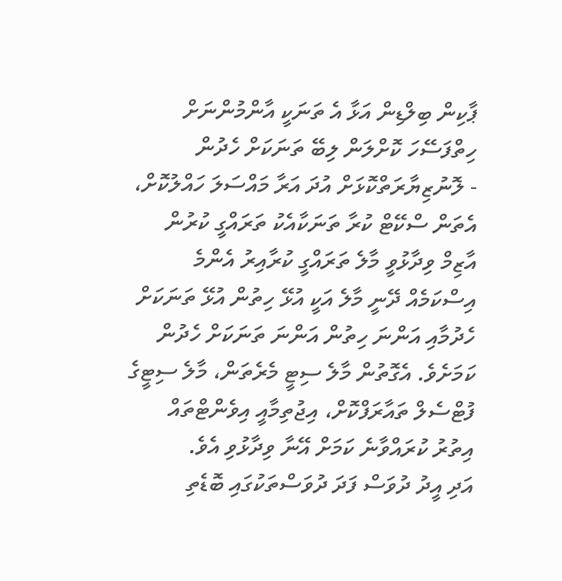ޕާކިން ބިލްޑިން އަޅާ އެ ތަނަކީ އާންމުންނަށް ހިތްފަސޭހަ ކޮށްލަން ލިބޭ ތަނަކަށް ހެދުން
- ލޮނުޒިޔާރަތްކޮޅަށް އުދަ އަރާ މައްސަލަ ހައްލުކޮށް، އެތަން ސްކޭޓް ކުރާ ތަނަކާއެކު ތަރައްގީ ކުރުން
އާޒިމް ވިދާޅުވީ މާލެ ތަރައްގީ ކުރާއިރު އެންމެ އިސްކަމެއް ދޭނީ މާލެ އަކީ އުޅޭ ހިތުން އުޅޭ ތަނަކަށް ހެދުމާއި އަންނަ ހިތުން އަންނަ ތަނަކަށް ހެދުން ކަމަށެވެ. އެގޮތުން މާލެ ސިޓީ މެރެތަން، މާލެ ސިޓީގެ ފުޓްސެލް ތައާރަފްކޮށް، އިޖުތިމާއީ އިވެންޓްތައް އިތުރު ކުރައްވާނެ ކަމަށް އޭނާ ވިދާޅުވި އެވެ.
އަދި އީދު ދުވަސް ފަދަ ދުވަސްތަކުގައި ބޮޑެތި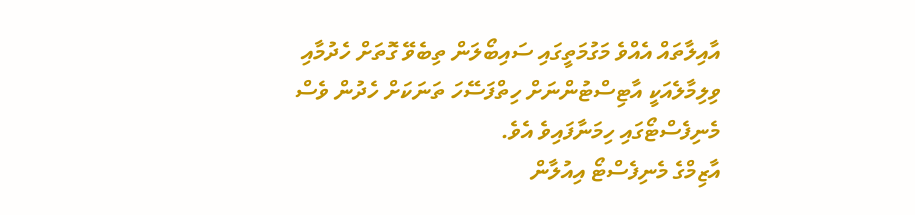އާއިލާތައް އެއްވެ މަގުމަތީގައި ސައިބޯލަން ތިބެވޭ ގޮތަށް ހެދުމާއި ވިލިމާލެއަކީ އާޓިސްޓުންނަށް ހިތްފަސޭހަ ތަނަކަށް ހެދުން ވެސް މެނިފެސްޓޯގައި ހިމަނާފައިވެ އެވެ.
އާޒިމްގެ މެނިފެސްޓޯ އިއުލާން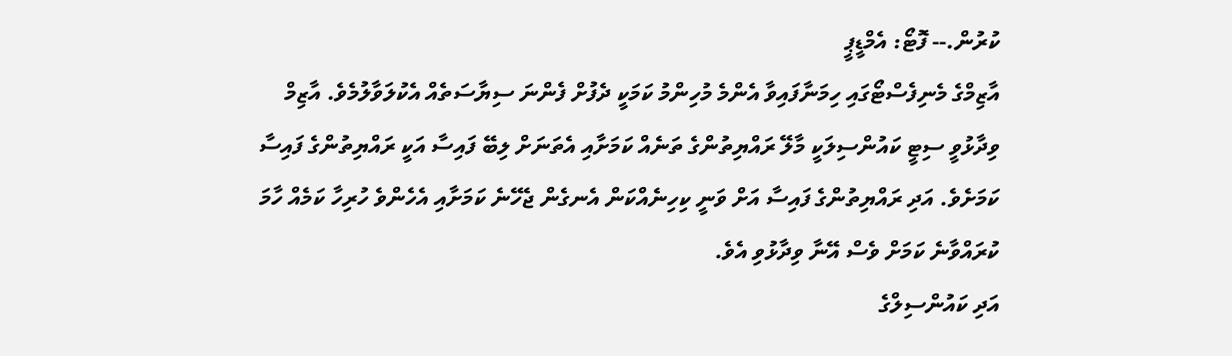ކުރުން.-- ފޮޓޯ: އެމްޑީޕީ
އާޒިމްގެ މެނިފެސްޓޯގައި ހިމަނާފައިވާ އެންމެ މުހިންމު ކަމަކީ ދެފުށް ފެންނަ ސިޔާސަތެއް އެކުލަވާލުމެވެ. އާޒިމް ވިދާޅުވީ ސިޓީ ކައުންސިލަކީ މާލޭ ރައްޔިތުންގެ ތަނެއް ކަމަށާއި އެތަނަށް ލިބޭ ފައިސާ އަކީ ރައްޔިތުންގެ ފައިސާ ކަމަށެވެ. އަދި ރައްޔިތުންގެ ފައިސާ އަށް ވަނީ ކިހިނެއްކަން އެނގެން ޖެހޭނެ ކަމަށާއި އެހެންވެ ހުރިހާ ކަމެއް ހާމަ ކުރައްވާނެ ކަމަށް ވެސް އޭނާ ވިދާޅުވި އެވެ.
އަދި ކައުންސިލްގެ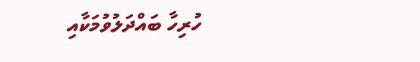ހުރިހާ ބައްދަލުވުމަކާއި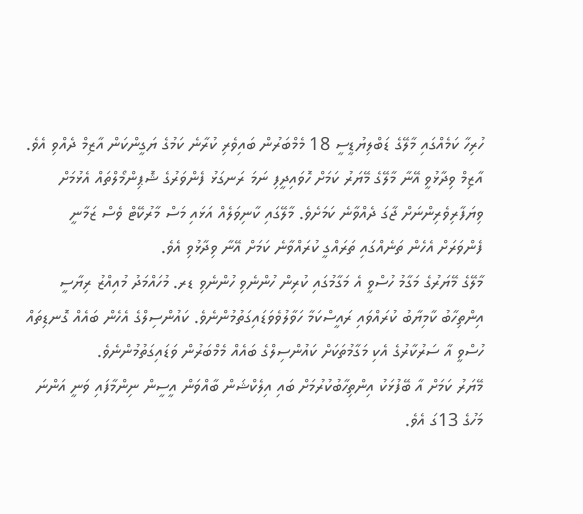ހުރިހާ ކަމެއްގައި މާލޭގެ ޑަބްލިޔުޑީސީ 18 މެމްބަރުން ބައިވެރި ކުރާނެ ކަމުގެ ޔަގީންކަން އާޒިމް ދެއްވި އެވެ.
އާޒިމް ވިދާޅުވީ އޭނާ މާލޭގެ މޭޔަރު ކަމަށް ހޮވައިދީފި ނަމަ ރަނގަޅު ފެންވަރުގެ ޝޮޕިންމޯލްތައް އެޅުމަށް ވިޔަފާރިވެރިންނަށް ޖާގަ ދެއްވާނެ ކަމަށެވެ. މާލޭގައި ކާނިވަލެއް އަޅައި މަސް މާރުކޭޓް ވެސް ޒަމާނީ ފެންވަރަށް އެހެން ތަނެއްގައި ތަރައްގީ ކުރައްވާނެ ކަމަށް އޭނާ ވިދާޅުވި އެވެ.
މާލޭގެ މޭޔަރުގެ މަގާމު ހުސްވީ އެ މަގާމުގައި ކުރިން ހުންނެވި ހުންނެވި ޑރ. މުހައްމަދު މުއިއްޒު ރިޔާސީ އިންތިހާބު ކާމިޔާބު ކުރައްވައި ރައީސްކަމާ ހަވާލުވެވަޑައިގަތުމުންނެވެ. ކައުންސިލްގެ އެހެން ބައެއް ގޮނޑިތައް ހުސްވީ އާ ސަރުކާރުގެ އެކި މަގާމުތަކަށް ކައުންސިލްގެ ބައެއް މެމްބަރުން ވަޑައިގަތުމުންނެވެ.
މޭޔަރު ކަމަށް އާ ބޭފުޅަކު އިންތިހާބުކުރުމަށް ބައި އިލެކްޝަން ބާއްވަން އީސީން ނިންމާފައި ވަނީ އަންނަ މަހުގެ 13ގަ އެވެ.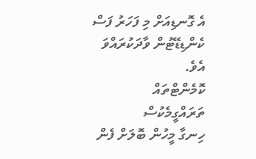އެ ގޮނޑިއަށް މި ފަހަރު ފަސް ކެންޑިޑޭޓުން ވާދަކުރައްވަ އެވެ.
ކޮމެންޓްތައް
ތަރައްގީމެކުސް
ހިނގާ މީހުން ބޮލަށް ފެން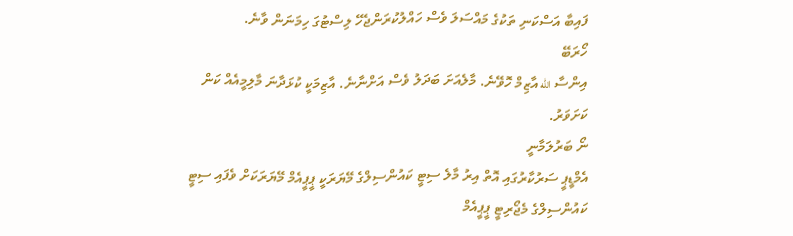ފައިބާ އަސްކަނި ތަކުގެ މައްސަލަ ވެސް ހައްލުކުރަންޖެހޭ ލިސްޓުގަ ހިމަނަން ވާނެ.
ހޯރަބޭ
އިންސާ الله އާޒިމް ހޮވޭނެ. މާލެއަށަ ބަދަލު ވެސް އަށްނާނެ. އާޒިމަކީ ކުޅަދާނަ މާލިމީއެއް ކަން ކަށަވަރު.
ނޯ ބަރުލަމާނީ
އެމްޑީޕީ ސަރުކާރުގައި އޮތް އިރު މާލެ ސިޓީ ކައުންސިލްގެ މޭޔަރަކީ ޕީޕީއެމް މޭޔަރަކަށް ވެފައި ސިޓީ ކައުންސިލްގެ މެޖޯރިޓީ ޕީޕީއެމް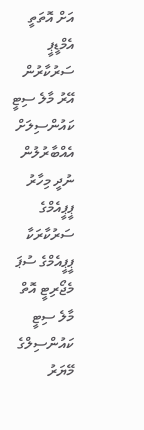އަށް އޮތަތީ އެމްޑީޕީ ސަރުކާރުން އޭރު މާލެ ސިޓީ ކައުންސިލަށް އެއްބާރުލުން ނުދީ މިހާރު ޕީޕީއެމްގެ ސަރުކާރަކާ ޕީޕީއެމްގެ ސުޕަ މެޖޯރިޓީ އޮތް މާލެ ސިޓީ ކައުންސިލްގެ މޭޔަރު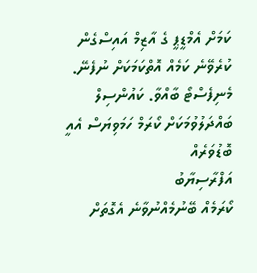ކަމަށް އެމްޑީޕީ ގެ އާޒިމް އައިސްގެން ކުރެވޭނެ ކަމެއް އޮތްކަމަކަށް ނުފެނޭ. މެނިފެސްޓޯ ބާއްވާ. ކައުންސިލް ބައްދަލުވުމަކަށް ކޯރަމް ހަމަވިޔަސް އެއީ ބޮޑުވަރެއް
އަފްރާސިޔާބު
ކޯރަމެއް ބޭނުމެއްނުވާނެ އެގޮތަށް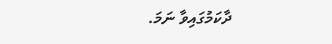ދާކަމުގައިވާ ނަމަ.